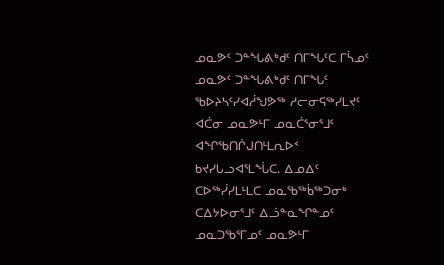ᓄᓇᕗᑦ ᑐᓐᖓᕕᒃᑯᑦ ᑎᒥᖓᑦᑕ ᒥᓵᓄᑦ
ᓄᓇᕗᑦ ᑐᓐᖓᕕᒃᑯᑦ ᑎᒥᖓᑦ ᖃᐅᔨᓴᑦᓯᐊᓲᖑᕗᖅ ᓱᓕᓂᕋᖅᓯᒪᔪᑦ ᐊᑖᓂ ᓄᓇᕗᒻᒥ ᓄᓇᑖᕐᓂᕐᒧᑦ ᐊᖏᖃᑎᒌᒍᑎᒻᒪᕆᐅᑉ ᑲᔪᓯᒐᓗᐊᕐᒪᖔᑕ. ᐃᓄᐃᑦ ᑕᐅᖅᓰᓯᒪᒻᒪᑕ ᓄᓇᖃᖅᑳᖅᑐᓂᒃ ᑕᐃᔭᐅᓂᕐᒧᑦ ᐃᓘᓐᓇᖏᓐᓄᑦ ᓄᓇᑐᖃᕐᒥᓄᑦ ᓄᓇᕗᒻᒥ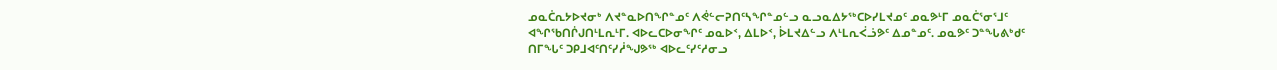ᓄᓇᑖᕆᔭᐅᔪᓂᒃ ᐱᔪᓐᓇᐅᑎᖏᓐᓄᑦ ᐱᕚᓪᓕᕈᑎᑦᓴᖏᓐᓄᓪᓗ ᓇᓗᓇᐃᔭᖅᑕᐅᓯᒪᔪᓄᑦ ᓄᓇᕗᒻᒥ ᓄᓇᑖᕐᓂᕐᒧᑦ ᐊᖏᖃᑎᒌᒍᑎᒻᒪᕆᒻᒥ. ᐊᐅᓚᑕᐅᓂᖏᑦ ᓄᓇᐅᑉ, ᐃᒪᐅᑉ, ᐆᒪᔪᐃᓪᓗ ᐱᒻᒪᕆᐹᓘᕗᑦ ᐃᓄᓐᓄᑦ. ᓄᓇᕗᑦ ᑐᓐᖓᕕᒃᑯᑦ ᑎᒥᖓᑦ ᑐᑭᒧᐊᑦᑎᑦᓯᓲᖑᕗᖅ ᐊᐅᓚᑦᓯᑦᓱᓂᓗ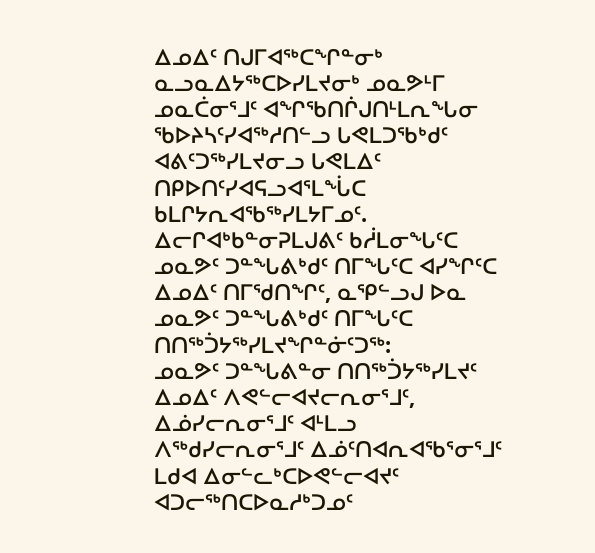ᐃᓄᐃᑦ ᑎᒍᒥᐊᖅᑕᖏᓐᓂᒃ ᓇᓗᓇᐃᔭᖅᑕᐅᓯᒪᔪᓂᒃ ᓄᓇᕗᒻᒥ ᓄᓇᑖᓂᕐᒧᑦ ᐊᖏᖃᑎᒌᒍᑎᒻᒪᕆᖓᓂ ᖃᐅᔨᓴᑦᓯᐊᖅᓱᑎᓪᓗ ᒐᕙᒪᑐᖃᒃᑯᑦ ᐊᕕᑦᑐᖅᓯᒪᔪᓂᓗ ᒐᕙᒪᐃᑦ ᑎᑭᐅᑎᑦᓯᐊᕋᓗᐊᕐᒪᖔᑕ ᑲᒪᒋᔭᕆᐊᖃᖅᓯᒪᔭᒥᓄᑦ.
ᐃᓕᒋᐊᒃᑲᓐᓂᕈᒪᒍᕕᑦ ᑲᓲᒪᓂᖓᑦᑕ ᓄᓇᕗᑦ ᑐᓐᖓᕕᒃᑯᑦ ᑎᒥᖓᑦᑕ ᐊᓯᖏᑦᑕ ᐃᓄᐃᑦ ᑎᒥᖁᑎᖏᑦ, ᓇᕿᓪᓗᒍ ᐅᓇ ᓄᓇᕗᑦ ᑐᓐᖓᕕᒃᑯᑦ ᑎᒥᖓᑦᑕ ᑎᑎᖅᑑᔭᖅᓯᒪᔪᖏᓐᓃᑦᑐᖅ:
ᓄᓇᕗᑦ ᑐᓐᖓᕕᓐᓂ ᑎᑎᖅᑑᔭᖅᓯᒪᔪᑦ
ᐃᓄᐃᑦ ᐱᕙᓪᓕᐊᔪᓕᕆᓂᕐᒧᑦ, ᐃᓅᓯᓕᕆᓂᕐᒧᑦ ᐊᒻᒪᓗ ᐱᖅᑯᓯᓕᕆᓂᕐᒧᑦ ᐃᓅᑦᑎᐊᕆᐊᖃᕐᓂᕐᒧᑦ ᒪᑯᐊ ᐃᓂᓪᓚᒃᑕᐅᕙᓪᓕᐊᔪᑦ ᐊᑐᓕᖅᑎᑕᐅᓇᓱᒃᑐᓄᑦ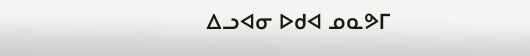ᐃᓗᐊᓂ ᐅᑯᐊ ᓄᓇᕗᒥ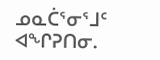ᓄᓇᑖᕐᓂᕐᒧᑦ ᐊᖏᕈᑎᓂ.